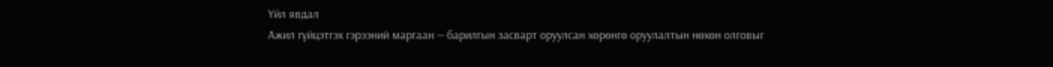Үйл явдал
Ажил гүйцэтгэх гэрээний маргаан — барилгын засварт оруулсан хөрөнгө оруулалтын нөхөн олговыг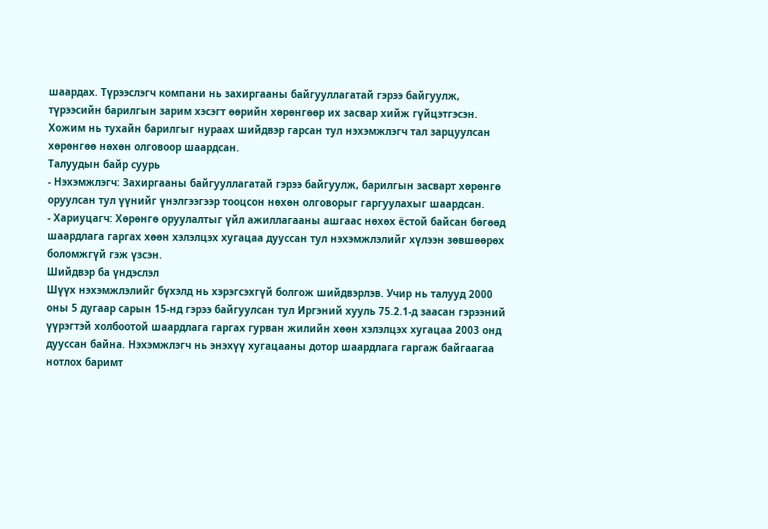шаардах. Түрээслэгч компани нь захиргааны байгууллагатай гэрээ байгуулж, түрээсийн барилгын зарим хэсэгт өөрийн хөрөнгөөр их засвар хийж гүйцэтгэсэн. Хожим нь тухайн барилгыг нураах шийдвэр гарсан тул нэхэмжлэгч тал зарцуулсан хөрөнгөө нөхөн олговоор шаардсан.
Талуудын байр суурь
- Нэхэмжлэгч: Захиргааны байгууллагатай гэрээ байгуулж, барилгын засварт хөрөнгө оруулсан тул үүнийг үнэлгээгээр тооцсон нөхөн олговорыг гаргуулахыг шаардсан.
- Хариуцагч: Хөрөнгө оруулалтыг үйл ажиллагааны ашгаас нөхөх ёстой байсан бөгөөд шаардлага гаргах хөөн хэлэлцэх хугацаа дууссан тул нэхэмжлэлийг хүлээн зөвшөөрөх боломжгүй гэж үзсэн.
Шийдвэр ба үндэслэл
Шүүх нэхэмжлэлийг бүхэлд нь хэрэгсэхгүй болгож шийдвэрлэв. Учир нь талууд 2000 оны 5 дугаар сарын 15-нд гэрээ байгуулсан тул Иргэний хууль 75.2.1-д заасан гэрээний үүрэгтэй холбоотой шаардлага гаргах гурван жилийн хөөн хэлэлцэх хугацаа 2003 онд дууссан байна. Нэхэмжлэгч нь энэхүү хугацааны дотор шаардлага гаргаж байгаагаа нотлох баримт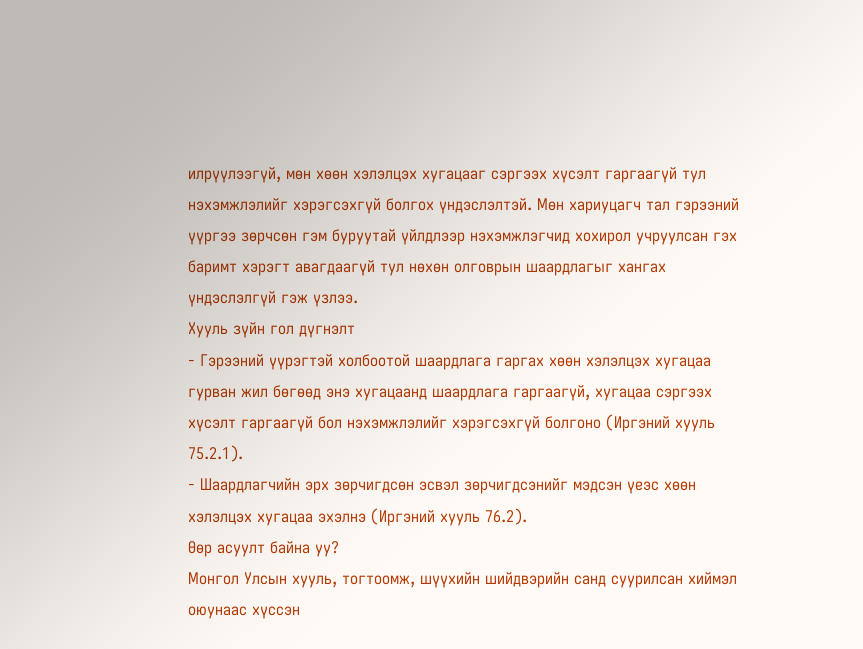илрүүлээгүй, мөн хөөн хэлэлцэх хугацааг сэргээх хүсэлт гаргаагүй тул нэхэмжлэлийг хэрэгсэхгүй болгох үндэслэлтэй. Мөн хариуцагч тал гэрээний үүргээ зөрчсөн гэм буруутай үйлдлээр нэхэмжлэгчид хохирол учруулсан гэх баримт хэрэгт авагдаагүй тул нөхөн олговрын шаардлагыг хангах үндэслэлгүй гэж үзлээ.
Хууль зүйн гол дүгнэлт
- Гэрээний үүрэгтэй холбоотой шаардлага гаргах хөөн хэлэлцэх хугацаа гурван жил бөгөөд энэ хугацаанд шаардлага гаргаагүй, хугацаа сэргээх хүсэлт гаргаагүй бол нэхэмжлэлийг хэрэгсэхгүй болгоно (Иргэний хууль 75.2.1).
- Шаардлагчийн эрх зөрчигдсөн эсвэл зөрчигдсэнийг мэдсэн үеэс хөөн хэлэлцэх хугацаа эхэлнэ (Иргэний хууль 76.2).
Өөр асуулт байна уу?
Монгол Улсын хууль, тогтоомж, шүүхийн шийдвэрийн санд суурилсан хиймэл оюунаас хүссэн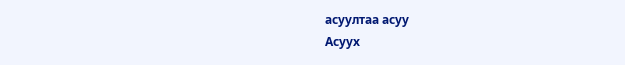асуултаа асуу
Асуух